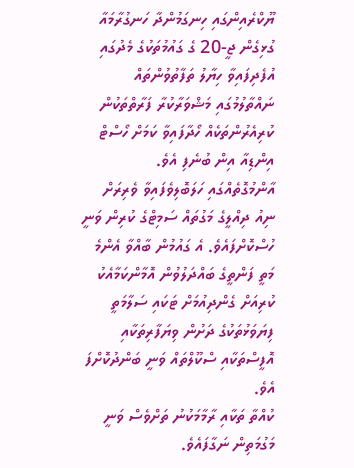ޔޫކްރެއިންގައި ހިނގަމުންދާ ހަނގުރާމައާ ގުޅިގެން ޖީ-20 ގެ ގައުމުތަކުގެ މެދުގައި އުފެދިފައިވާ ހިޔާލު ތަފާތުވުންތައް ނައްތާލުމުގައި މަޝްވަރާކުރާ ފަރާތްތަކުން ކުރިއެރުންތަކެއް ހޯދާފައިވާ ކަމަށް ހޯސްޓް އިންޑިއާ އިން ބުނެފި އެވެ.
އާންމުގޮތެއްގައި ހަލަބޮލިވެފައިވާ ވެރިރަށް ނިއު ދިއްލީގެ މަގުތައް ސަމިޓްގެ ކުރިން ވަނީ ހުސްކޮށްފައެވެ. އެ ގައުމުން ބާއްވާ އެންމެ މަތީ ފަންތީގެ ބައްދަލުވުން އޮމާންކަމާއެކު ކުރިއަށް ގެންދިއުމަށް ޓަކައި ސަލާމަތީ ފިޔަވަޅުތަކުގެ ދަށުން ވިޔަފާރިތަކާއި އޮފީސްތަކާއި ސްކޫލްތައް ވަނީ ބަންދުކޮށްފަ އެވެ.
ކުއްތާ ތަކާއި ރާމާމަކުނު ތަށްވެސް ވަނީ މަގުމަތިން ނަގާފައެވެ.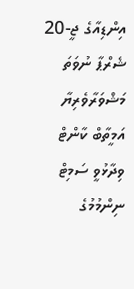އިންޑިއާގެ ޖީ-20 ޝެރްޕާ ނުވަތަ މަޝްވަރާވެރިޔާ އަމީތާބް ކާންޓް ވިދާޅުވީ ސަމިޓް ނިންމުމުގެ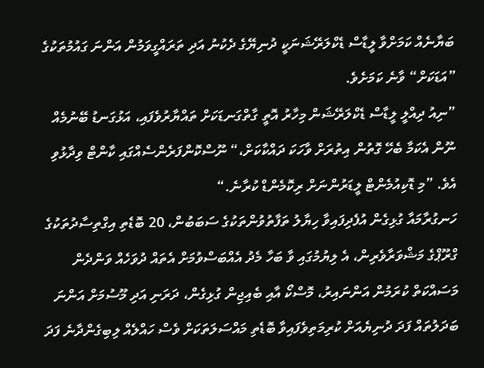ބަޔާނެއް ކަމަށްވާ ލީޑާސް ޑެކްލަރޭޝަނަކީ ދުނިޔޭގެ ދެކުނު އަދި ތަރައްގީވަމުން އަންނަ ގައުމުތަކުގެ ”އަޑަކަށް“ ވާނެ ކަމަށެވެ.
”ނިއު ދިއްލީ ލީޑާސް ޑެކްލަރޭޝަން މިހާރު އޮތީ ގާތްގަނޑަކަށް ތައްޔާރުވެފައި، އަޅުގަނޑު ބޭނުމެއް ނޫން އެކަމާ ބެހޭ ގޮތުން އިތުރަށް ވާހަކަ ދައްކާކަށް،“ ނޫސްކޮންފަރެންސެއްގައި ކާންޓް ވިދާޅުވި އެވެ. ”މި ޑޮކިއުމެންޓް ލީޑަރުންނަށް ރިކޮމެންޑް ކުރާނެ.“
ހަނގުރާމައާ ގުޅިގެން އުފެދިފައިވާ ހިޔާލު ތަފާތުވުންތަކުގެ ސަބަބުން، 20 ބޮޑެތި އިގްތިސާދުތަކުގެ ގްރޫޕްގެ މަޝްވަރާވެރިން، އެ ލިޔުމުގައި ވާ ބަހާ މެދު އެއްބަސްވުމަށް އެތައް ދުވަހެއް ވަންދެން މަސައްކަތް ކުރަމުން އަންނައިރު، މޮސްކޯ އާއި ބެއިޖިން ގުޅިގެން، ދަރަނި އަދި މޫސުމަށް އަންނަ ބަދަލުތައް ފަދަ ދުނިޔެއަށް ކުރިމަތިވެފައިވާ ބޮޑެތި މައްސަލަތަކަށް ވެސް ހައްލެއް ލިބިގެންދާނެ ފަދަ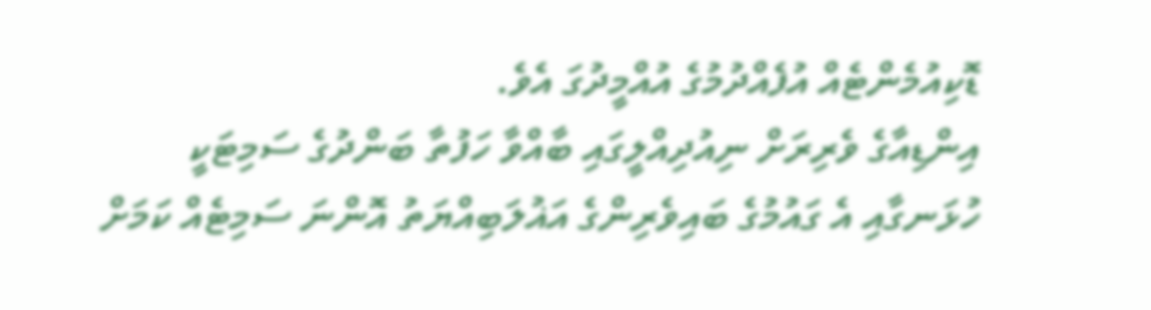ޑޮކިއުމެންޓެއް އުފެއްދުމުގެ އުއްމީދުގަ އެވެ.
އިންޑިއާގެ ވެރިރަށް ނިއުދިއްލީގައި ބާއްވާ ހަފުތާ ބަންދުގެ ސަމިޓަކީ ހުޅަނގާއި އެ ގައުމުގެ ބައިވެރިންގެ އަޣުލަބިއްޔަތު އޮންނަ ސަމިޓެއް ކަމަށް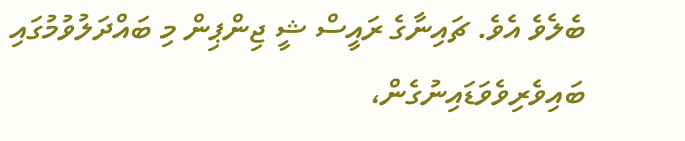ބެލެވެ އެވެ. ޗައިނާގެ ރައީސް ޝީ ޖިންޕިން މި ބައްދަލުވުމުގައި ބައިވެރިވެވަޑައިނުގެން،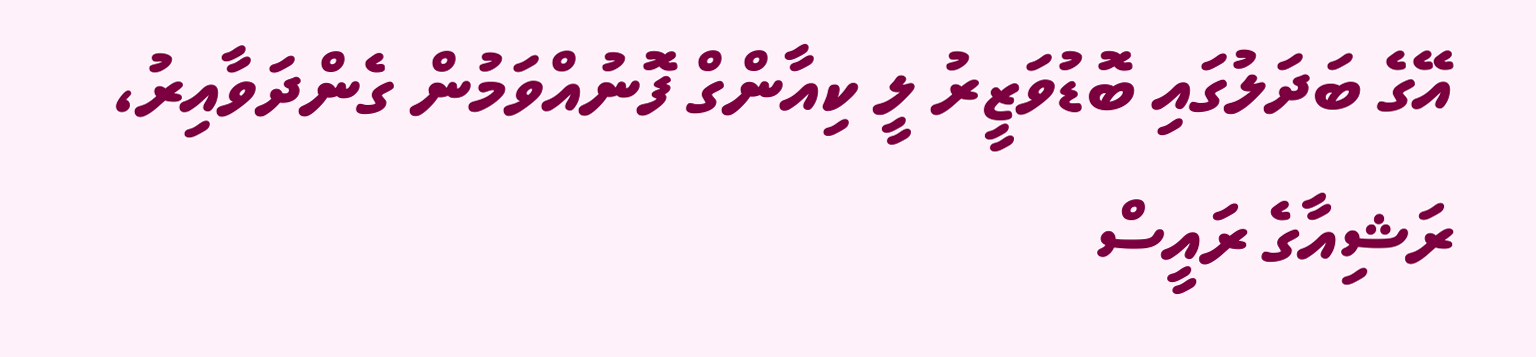އޭގެ ބަދަލުގައި ބޮޑުވަޒީރު ލީ ކިއާންގް ފޮނުއްވަމުން ގެންދަވާއިރު، ރަޝިއާގެ ރައީސް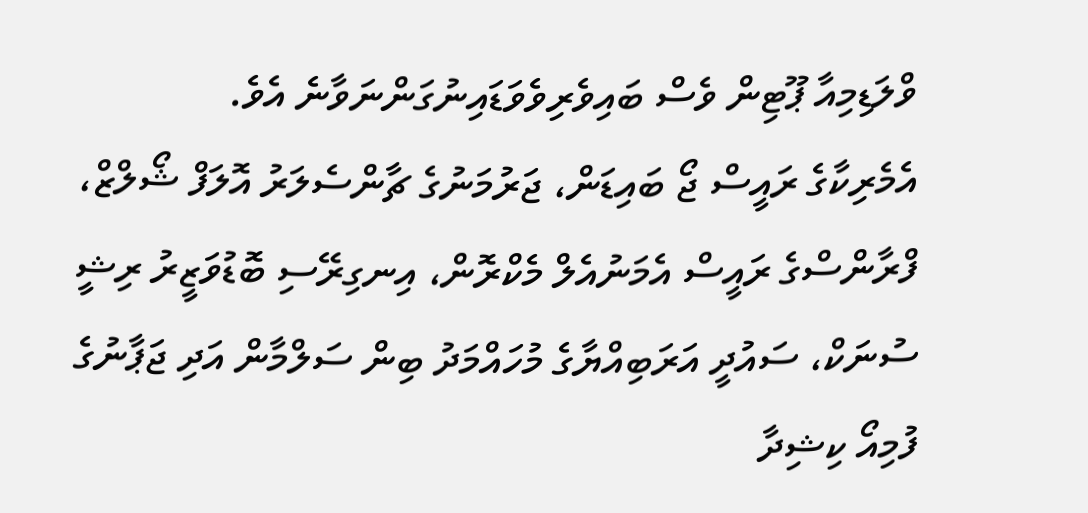ވްލަޑިމިއާ ޕޫޓިން ވެސް ބައިވެރިވެވަޑައިނުގަންނަވާނެ އެވެ.
އެމެރިކާގެ ރައީސް ޖޯ ބައިޑަން، ޖަރުމަނުގެ ޗާންސެލަރު އޮލަފް ޝޯލްޒް، ފްރާންސްގެ ރައީސް އެމަނުއެލް މެކްރޮން، އިނގިރޭސި ބޮޑުވަޒީރު ރިޝީ ސުނަކް، ސައުދީ އަރަބިއްޔާގެ މުހައްމަދު ބިން ސަލްމާން އަދި ޖަޕާނުގެ ފުމިއޯ ކިޝިދާ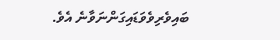ބައިވެރިވެވަޑައިގަންނަވާނެ އެވެ.